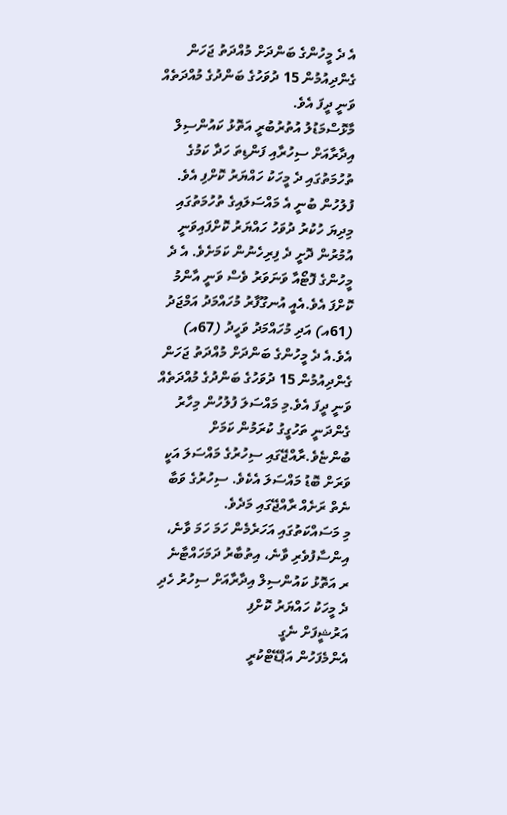އެ ދެ މީހުންގެ ބަންދަށް މުއްދަތު ޖަހަން ގެންދިއުމުން 15 ދުވަހުގެ ބަންދުގެ މުއްދަތެއް ވަނީ ދީފަ އެވެ.
މާޅޮސްމަޑުލު އުތުރުބުރީ އަތޮޅު ކައުންސިލް އިދާރާއަށް ސިހުރާއި ފަންޑިތަ ހަދާ ކަމުގެ ތުހުމަތުގައި ދެ މީހަކު ހައްޔަރު ކޮށްފި އެވެ.
ފުލުހުން ބުނީ އެ މައްސަލައިގެ ތުހުމަތުގައި މިދިޔަ ހުކުރު ދުވަހު ހައްޔަރު ކޮށްފައިވަނީ އުމުރުން ދޮށީ ދެ ފިރިހެނުން ކަމަށެވެ. އެ ދެ މީހުންގެ ފޮޓޯއާ ވަނަވަރު ވެސް ވަނީ އާންމު ކޮށްފަ އެވެ.އެއީ އުނގޫފާރު މުހައްމަދު އަމްޖަދު (61އ) އަދި މުހައްމަދު ވަހީދު (67އ) އެވެ.އެ ދެ މީހުންގެ ބަންދަށް މުއްދަތު ޖަހަން ގެންދިއުމުން 15 ދުވަހުގެ ބަންދުގެ މުއްދަތެއް ވަނީ ދީފަ އެވެ.މި މައްސަލަ ފުލުހުން މިހާރު ގެންދަނީ ތަހުގީގު ކުރަމުން ކަމަށް ބުންޏެވެ.ރާއްޖޭގައި ސިހުރުގެ މައްސަލަ އަކީ ވަރަށް ބޮޑު މައްސަލަ އެކެވެ. ސިހުރުގެ ވަބާ ނެތް ރަށެއް ރާއްޖޭގައި މަދެވެ.
މި މަސައްކަތުގައި އަހަރެމެން ހަމަ ހަމަ ވާނެ، އިންސާފުވެރި ވާނެ، އިތުބާރު ދަމަހައްޓާނެ
ރ އަތޮޅު ކައުންސިލް އިދާރާއަށް ސިހުރު ހެދި ދެ މީހަކު ހައްޔަރު ކޮށްފި
އަރުޝީފަށް ނެގީ
އެންމެފަހުން އަޕްޑޭޓްކުރީ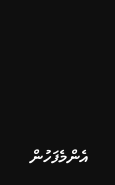އެންމެފަހުން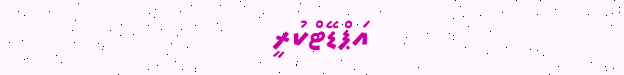އަޕްޑޭޓްކުރީ